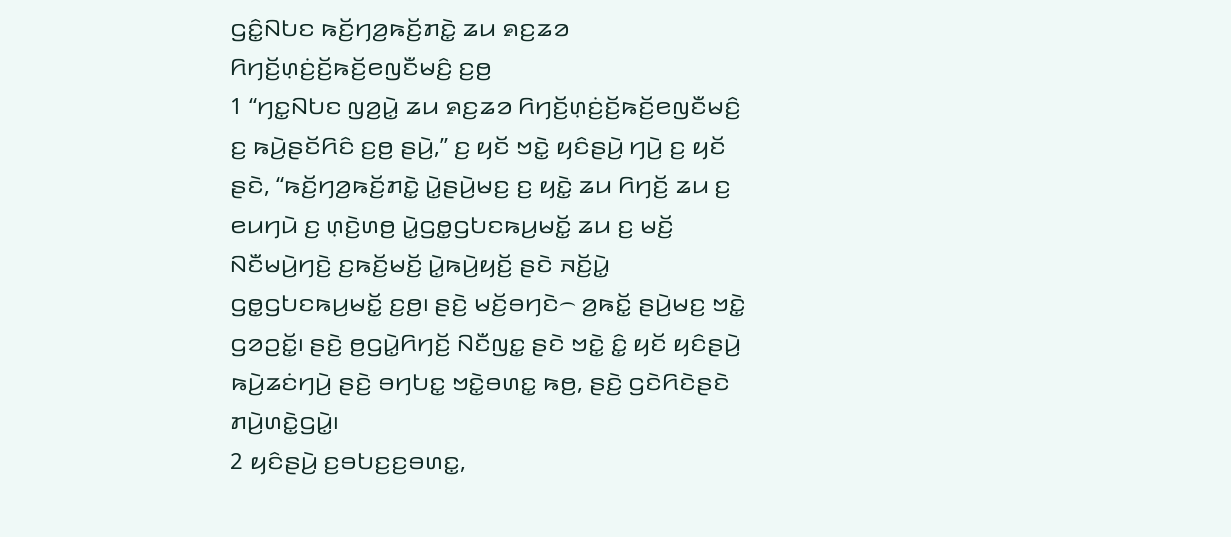ꤞꤢꤨ꤭ꤡꤝꤢ ꤒꤢꤩ꤬ꤚꤤ꤬ꤒꤢꤩ꤬ꤊꤢꤧ꤭ ꤘꤣ ꤎꤢ꤬ꤘꤤ ꤖꤚꤢꤩ꤬ꤛ꤫ꤢꤦ꤬ꤢꤩ꤬ꤒꤢꤩ꤬ꤕꤜꤢꤪꤗꤢꤨ꤬ ꤢ꤬ꤥ꤬
1 “ꤚꤢ꤭ꤡꤝꤢ ꤜꤤ꤬ꤣꤧ꤭ ꤘꤣ ꤎꤢ꤬ꤘꤤ ꤖꤚꤢꤩ꤬ꤛ꤫ꤢꤦ꤬ꤢꤩ꤬ꤒꤢꤩ꤬ꤕꤜꤢꤪꤗꤢꤨ꤬ ꤢ꤬ ꤒꤣꤧ꤬ꤔꤢꤩꤖꤢꤨ ꤢ꤬ꤥ꤬ ꤔꤣꤧ꤬,” ꤢ꤬ ꤟꤢꤩ ꤠꤢꤧ꤭ ꤟꤢꤨꤔꤣꤧ꤬ ꤚꤣꤧ꤬ ꤢ꤬ ꤟꤢꤩ ꤔꤢꤧ, “ꤒꤢꤩ꤬ꤚꤤ꤬ꤒꤢꤩ꤬ꤊꤢꤧ꤭ ꤣꤧ꤭ꤔꤣꤧ꤬ꤗꤢ꤬ ꤢ꤬ ꤟꤢꤧ꤭ ꤘꤣ ꤖꤚꤢꤩ꤬ ꤘꤣ ꤢ꤬ ꤕꤣꤚꤣꤧ ꤢ꤬ ꤛ꤫ꤢꤧ꤬ꤛꤥ꤬ ꤣꤧ꤭ꤞꤥ꤭ꤞꤝꤢꤒꤣ꤬ꤗꤢꤩ꤭ ꤘꤣ ꤢ꤬ ꤗꤢꤩ꤬ ꤡꤢꤪꤗꤣꤧ꤬ꤚꤢꤧ꤬ ꤢ꤬ꤒꤢꤩ꤬ꤗꤢꤩ꤬ ꤣꤧ꤭ꤒꤣꤧ꤬ꤟꤢꤩ꤬ ꤔꤢꤧ ꤏꤢꤩ꤬ꤣꤧ꤭ ꤞꤥ꤭ꤞꤝꤢꤒꤣ꤬ꤗꤢꤩ꤭ ꤢ꤬ꤥ꤬꤯ ꤔꤢꤧ꤬ ꤗꤢꤩ꤬ꤋꤚꤢꤧ꤮ ꤤ꤬ꤒꤢꤩ꤭ ꤔꤣꤧ꤬ꤗꤢ꤬ ꤠꤢꤧ꤭ ꤞꤤꤑꤢꤩ꤭꤯ ꤔꤢꤧ꤬ ꤥ꤬ꤞꤣꤧ꤭ꤖꤚꤢꤩ꤬ ꤡꤢꤪꤜꤢ꤭ ꤔꤢꤧ ꤠꤢꤧ꤭ ꤢꤨ꤭ ꤟꤢꤩ ꤟꤢꤨꤔꤣꤧ꤬ ꤒꤣꤧ꤬ꤘꤢꤦꤚꤣꤧ꤬ ꤔꤢꤧ꤬ ꤋꤚꤝꤢ꤭ ꤠꤢꤧ꤭ꤋꤛꤢ꤭ ꤒꤥ꤬, ꤔꤢꤧ꤬ ꤞꤢꤧꤖꤢꤧꤔꤢꤧ ꤊꤣꤧ꤬ꤛꤢꤧ꤭ꤞꤣꤧ꤭꤯
2 ꤟꤢꤨꤔꤣꤧ꤬ ꤢ꤬ꤋꤝꤢ꤬ꤢ꤬ꤋꤛꤢ꤭,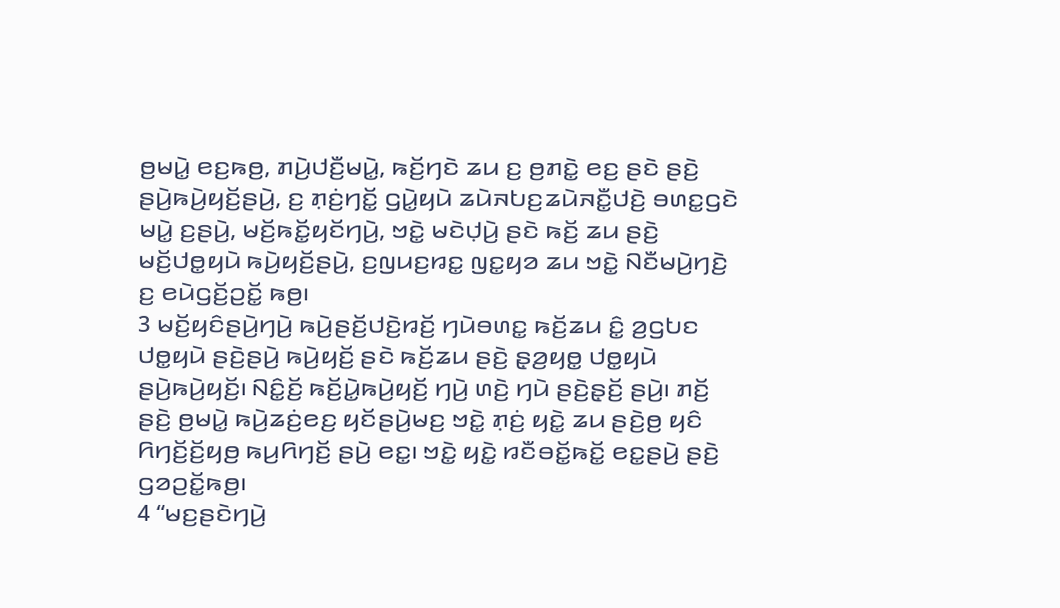ꤥ꤬ꤗꤣꤧ꤭ ꤕꤢ꤬ꤒꤥ꤬, ꤊꤣꤧ꤬ꤓꤢꤪ꤬ꤗꤣꤧ꤭, ꤒꤢꤩ꤬ꤚꤢꤧ ꤘꤣ ꤢ꤬ ꤥ꤬ꤊꤢꤧ꤭ ꤕꤢ꤬ ꤔꤢꤧ ꤔꤢꤧ꤬ ꤔꤣꤧ꤬ꤒꤣꤧ꤬ꤟꤢꤩ꤬ꤔꤣꤧ꤬, ꤢ꤬ ꤊ꤫ꤢꤦ꤬ꤚꤢꤩ꤭ ꤞꤣꤧ꤭ꤟꤣꤧ ꤘꤣꤧꤏꤝꤢ꤬ꤘꤣꤧꤏꤢꤪ꤭ꤓꤢꤧ꤬ ꤋꤛꤢ꤭ꤞꤢꤧ ꤗꤣꤧ꤭ ꤢ꤬ꤔꤣꤧ꤬, ꤗꤢꤩ꤬ꤒꤢꤩ꤭ꤟꤢꤩꤚꤣꤧ꤬, ꤠꤢꤧ꤭ ꤗꤢꤧꤓ꤫ꤣꤧ꤬ ꤔꤢꤧ ꤒꤢꤩ꤬ ꤘꤣ ꤔꤢꤧ꤬ ꤗꤢꤩ꤬ꤓꤥ꤭ꤟꤣꤧ ꤒꤣꤧ꤬ꤟꤢꤩ꤬ꤔꤣꤧ꤬, ꤢ꤬ꤜꤣꤢ꤬ꤙꤢ꤭ ꤜꤢ꤭ꤟꤤ ꤘꤣ ꤠꤢꤧ꤭ ꤡꤢꤪꤗꤣꤧ꤬ꤚꤢꤧ꤬ ꤢ꤬ ꤕꤣꤧꤞꤢꤩ꤬ꤑꤢꤩ꤭ ꤒꤥ꤬꤯
3 ꤗꤢꤩ꤬ꤟꤢꤨꤔꤣꤧ꤬ꤚꤣꤧ꤬ ꤒꤣꤧ꤬ꤔꤢꤩ꤬ꤓꤢꤧ꤬ꤙꤢꤩ꤬ ꤚꤣꤧꤋꤛꤢ꤭ ꤒꤢꤩ꤬ꤘꤣ ꤢꤨ꤭ ꤤ꤬ꤞꤝꤢ ꤓꤥ꤭ꤟꤣꤧ ꤔꤢꤧ꤬ꤔꤣꤧ꤬ ꤒꤣꤧ꤬ꤟꤢꤩ꤬ ꤔꤢꤧ ꤒꤢꤩ꤬ꤘꤣ ꤔꤢꤧ꤬ ꤔ꤫ꤤ꤬ꤟꤥ꤭ ꤓꤥ꤭ꤟꤣꤧ ꤔꤣꤧ꤬ꤒꤣꤧ꤬ꤟꤢꤩ꤬꤯ ꤡꤢꤨ꤭ꤢꤩ꤬ ꤒꤢꤩ꤬ꤣꤧ꤭ꤒꤣꤧ꤬ꤟꤢꤩ꤬ ꤚꤣꤧ꤬ ꤛꤢꤧ꤬ ꤚꤣꤧ ꤔꤢꤧ꤬ꤔ꤫ꤢꤩ꤬ ꤔꤣꤧ꤬꤯ ꤊꤢꤩ꤬ ꤔꤢꤧ꤬ ꤥ꤬ꤗꤣꤧ꤭ ꤒꤣꤧ꤬ꤘꤢꤦ꤬ꤕꤢ꤬ ꤟꤢꤩꤔꤣꤧ꤬ꤗꤢ꤬ ꤠꤢꤧ꤭ ꤊ꤫ꤢꤦ꤬ ꤟꤢꤧ꤭ ꤘꤣ ꤔꤢꤧ꤬ꤥ꤬ ꤟꤢꤨ ꤖꤚꤢꤩ꤬ꤢꤩ꤬ꤟꤥ꤬ ꤒꤣ꤬ꤖꤚꤢꤩ꤬ ꤔꤣꤧ꤬ ꤕꤢ꤭꤯ ꤠꤢꤧ꤭ ꤟꤢꤧ꤭ ꤙꤢꤪꤋꤢꤩ꤭ꤒꤢꤩ꤭ ꤕꤢ꤭ꤔꤣꤧ꤬ ꤔꤢꤧ꤬ ꤞꤤꤑꤢꤩ꤭ꤒꤥ꤬꤯
4 “ꤗꤢ꤬ꤔꤢꤧꤚꤣꤧ꤬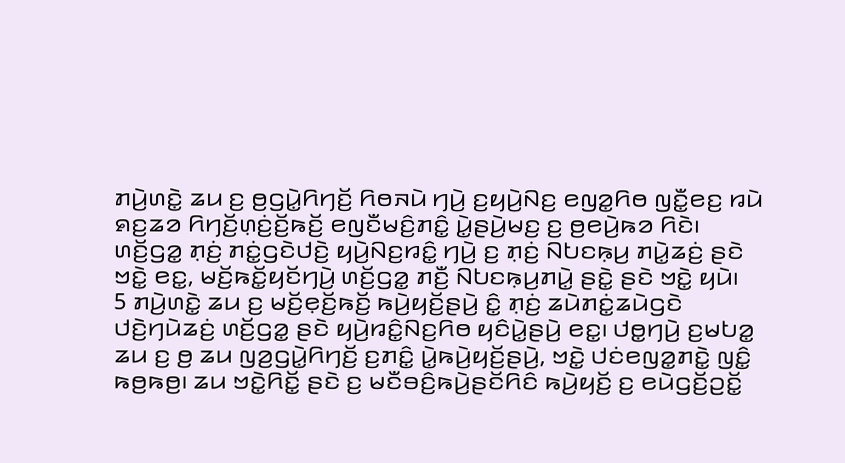ꤊꤣꤧ꤬ꤛꤢꤧ꤭ ꤘꤣ ꤢ꤬ ꤥ꤬ꤞꤣꤧ꤭ꤖꤚꤢꤩ꤬ ꤖꤥꤏꤣꤧ ꤚꤣꤧ꤬ ꤢ꤬ꤟꤣꤧ꤬ꤡꤢ꤬ ꤕꤜꤤ꤭ꤖꤥ ꤜꤢꤪ꤭ꤕꤢ꤬ ꤙꤣꤧ ꤎꤢ꤬ꤘꤤ ꤖꤚꤢꤩ꤬ꤛ꤫ꤢꤦ꤬ꤢꤩ꤬ꤒꤢꤩ꤬ ꤕꤜꤢꤪꤗꤢꤨ꤬ꤊꤢꤨ꤭ ꤣꤧ꤭ꤔꤣꤧ꤬ꤗꤢ꤬ ꤢ꤬ ꤥ꤬ꤕꤣꤧ꤬ꤒꤤ ꤖꤢꤧ꤯ ꤛꤢꤩ꤬ꤞꤤ꤭ ꤊ꤫ꤢꤦ꤬ ꤊꤢꤦ꤭ꤞꤢꤧꤓꤢꤧ꤬ ꤟꤣꤧ꤬ꤡꤢ꤬ꤙꤢꤨ꤭ ꤚꤣꤧ꤬ ꤢ꤬ ꤊ꤫ꤢꤦ꤬ ꤡꤝꤢꤒ꤫ꤣ꤬ ꤊꤣꤧ꤭ꤘꤢꤦ꤬ ꤔꤢꤧ ꤠꤢꤧ꤭ ꤕꤢ꤭, ꤗꤢꤩ꤬ꤒꤢꤩ꤭ꤟꤢꤩꤚꤣꤧ꤬ ꤛꤢꤩ꤬ꤞꤤ꤭ ꤊꤢꤪ꤬ ꤡꤝꤢꤒ꤫ꤣ꤬ꤊꤣꤧ꤭ ꤔꤢꤧ꤭ ꤔꤢꤧ ꤠꤢꤧ꤭ ꤟꤣꤧ꤯
5 ꤊꤣꤧ꤬ꤛꤢꤧ꤭ ꤘꤣ ꤢ꤬ ꤗꤢꤩ꤬ꤕ꤫ꤢꤩ꤬ꤒꤢꤩ꤬ ꤒꤣꤧ꤬ꤟꤢꤩ꤬ꤔꤣꤧ꤬ ꤢꤨ꤭ ꤊ꤫ꤢꤦ꤬ ꤘꤣꤧꤊꤢꤦ꤭ꤘꤣꤧꤞꤢꤧ ꤓꤢꤧ꤬ꤚꤣꤧꤘꤢꤦ꤬ ꤛꤢꤩ꤬ꤞꤤ꤭ ꤔꤢꤧ ꤟꤣꤧ꤬ꤙꤢꤨ꤭ꤡꤢ꤬ꤖꤥ ꤟꤢꤨꤣꤧ꤭ꤔꤣꤧ꤬ ꤕꤢ꤭꤯ ꤓꤥ꤭ꤚꤣꤧ꤬ ꤢ꤬ꤗꤝꤤ꤭ ꤘꤣ ꤢ꤬ ꤥ꤬ ꤘꤣ ꤜꤤ꤬ꤞꤣꤧ꤭ꤖꤚꤢꤩ꤬ ꤢ꤬ꤊꤢꤨ꤭ ꤣꤧ꤭ꤒꤣꤧ꤬ꤟꤢꤩ꤬ꤔꤣꤧ꤬, ꤠꤢꤧ꤭ ꤓꤢꤦꤕꤜꤤ꤭ꤊꤢꤧ꤭ ꤜꤢꤨ꤭ ꤒꤥ꤬ꤒꤥ꤬꤯ ꤘꤣ ꤠꤢꤧ꤭ꤖꤢꤩ꤭ ꤔꤢꤧ ꤢ꤬ ꤗꤢꤪꤋꤢꤨ꤬ꤒꤣꤧ꤬ꤔꤢꤩꤖꤢꤨ ꤒꤣꤧ꤬ꤟꤢꤩ꤬ ꤢ꤬ ꤕꤣꤧꤞꤢꤩ꤬ꤑꤢꤩ꤭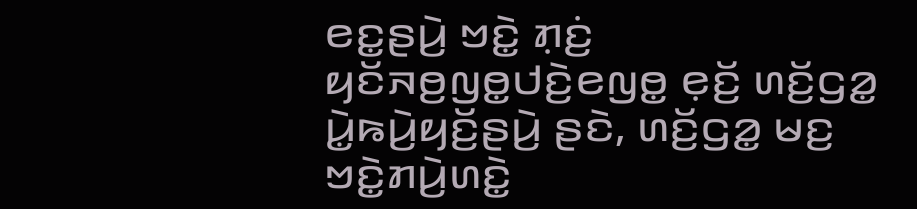ꤕꤢ꤭ꤔꤣꤧ꤬ ꤠꤢꤧ꤭ ꤊ꤫ꤢꤦ꤬ ꤟꤢꤩꤏꤥ꤬ꤜꤥ꤭ꤓꤢꤧ꤬ꤕꤜꤥ꤭ ꤕ꤫ꤢꤩ꤬ ꤛꤢꤩ꤬ꤞꤤ꤭ ꤣꤧ꤭ꤒꤣꤧ꤬ꤟꤢꤩ꤬ꤔꤣꤧ꤬ ꤔꤢꤧ, ꤛꤢꤩ꤬ꤞꤤ꤭ ꤗꤢ꤬ ꤠꤢꤧ꤭ꤊꤣꤧ꤬ꤛꤢꤧ꤭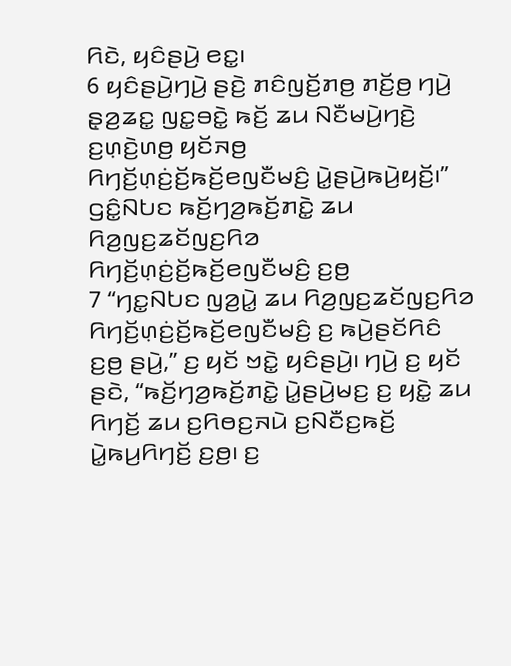ꤖꤢꤧ, ꤟꤢꤨꤔꤣꤧ꤬ ꤕꤢ꤭꤯
6 ꤟꤢꤨꤔꤣꤧ꤬ꤚꤣꤧ꤬ ꤔꤢꤧ꤬ ꤊꤢꤨꤜꤢꤩ꤬ꤊꤥ꤬ ꤊꤢꤩ꤬ꤥ꤬ ꤚꤣꤧ꤬ ꤔ꤫ꤤ꤬ꤘꤢ꤭ ꤜꤢ꤭ꤋꤢꤧ꤭ ꤒꤢꤩ꤬ ꤘꤣ ꤡꤢꤪꤗꤣꤧ꤬ꤚꤢꤧ꤬ ꤢ꤬ꤛ꤫ꤢꤧ꤬ꤛꤥ꤬ ꤟꤢꤩꤏꤥ꤬ ꤖꤚꤢꤩ꤬ꤛ꤫ꤢꤦ꤬ꤢꤩ꤬ꤒꤢꤩ꤬ꤕꤜꤢꤪꤗꤢꤨ꤬ ꤣꤧ꤭ꤔꤣꤧ꤬ꤒꤣꤧ꤬ꤟꤢꤩ꤬꤯”
ꤞꤢꤨ꤭ꤡꤝꤢ ꤒꤢꤩ꤬ꤚꤤ꤬ꤒꤢꤩ꤬ꤊꤢꤧ꤭ ꤘꤣ ꤖꤤ꤬ꤜꤢ꤬ꤘꤢꤩꤜꤢ꤬ꤖꤤ ꤖꤚꤢꤩ꤬ꤛ꤫ꤢꤦ꤬ꤢꤩ꤬ꤒꤢꤩ꤬ꤕꤜꤢꤪꤗꤢꤨ꤬ ꤢ꤬ꤥ꤬
7 “ꤚꤢ꤭ꤡꤝꤢ ꤜꤤ꤬ꤣꤧ꤭ ꤘꤣ ꤖꤤ꤬ꤜꤢ꤬ꤘꤢꤩꤜꤢ꤬ꤖꤤ ꤖꤚꤢꤩ꤬ꤛ꤫ꤢꤦ꤬ꤢꤩ꤬ꤒꤢꤩ꤬ꤕꤜꤢꤪꤗꤢꤨ꤬ ꤢ꤬ ꤒꤣꤧ꤬ꤔꤢꤩꤖꤢꤨ ꤢ꤬ꤥ꤬ ꤔꤣꤧ꤬,” ꤢ꤬ ꤟꤢꤩ ꤠꤢꤧ꤭ ꤟꤢꤨꤔꤣꤧ꤬꤯ ꤚꤣꤧ꤬ ꤢ꤬ ꤟꤢꤩ ꤔꤢꤧ, “ꤒꤢꤩ꤬ꤚꤤ꤬ꤒꤢꤩ꤬ꤊꤢꤧ꤭ ꤣꤧ꤭ꤔꤣꤧ꤬ꤗꤢ꤬ ꤢ꤬ ꤟꤢꤧ꤭ ꤘꤣ ꤖꤚꤢꤩ꤬ ꤘꤣ ꤢ꤬ꤖꤥꤢ꤬ꤏꤣꤧ ꤢ꤬ꤡꤢꤪꤢ꤬ꤒꤢꤩ꤬ ꤣꤧ꤭ꤒꤣ꤬ꤖꤚꤢꤩ꤬ ꤢ꤬ꤥ꤬꤯ ꤢ꤬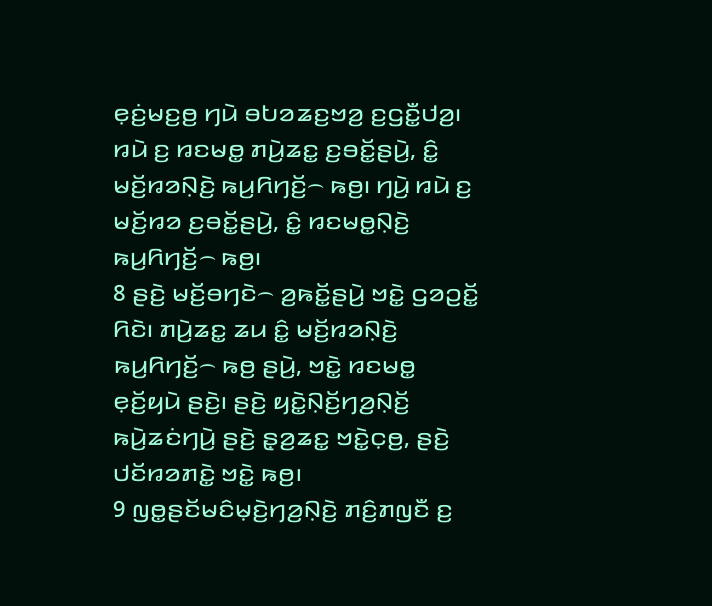ꤕ꤫ꤢꤦ꤬ꤗꤢ꤬ꤥ꤬ ꤚꤣꤧ ꤋꤝꤤꤘꤢ꤬ꤠꤤ꤬ ꤢ꤬ꤞꤢꤪ꤭ꤓꤤ꤬꤯ ꤙꤣꤧ ꤢ꤬ ꤙꤢꤗꤥ꤭ ꤊꤣꤧ꤬ꤘꤢ꤭ ꤢ꤬ꤋꤢꤩ꤭ꤔꤣꤧ꤬, ꤢꤨ꤭ ꤗꤢꤩ꤬ꤙꤤꤡ꤫ꤢꤧ꤬ ꤒꤣ꤬ꤖꤚꤢꤩ꤬꤮ ꤒꤥ꤬꤯ ꤚꤣꤧ꤬ ꤙꤣꤧ ꤢ꤬ ꤗꤢꤩ꤬ꤙꤤ ꤢ꤬ꤋꤢꤩ꤭ꤔꤣꤧ꤬, ꤢꤨ꤭ ꤙꤢꤗꤥ꤭ꤡ꤫ꤢꤧ꤬ ꤒꤣ꤬ꤖꤚꤢꤩ꤬꤮ ꤒꤥ꤬꤯
8 ꤔꤢꤧ꤬ ꤗꤢꤩ꤬ꤋꤚꤢꤧ꤮ ꤤ꤬ꤒꤢꤩ꤭ꤔꤣꤧ꤬ ꤠꤢꤧ꤭ ꤞꤤꤑꤢꤩ꤭ ꤖꤢꤧ꤯ ꤊꤣꤧ꤬ꤘꤢ꤭ ꤘꤣ ꤢꤨ꤭ ꤗꤢꤩ꤬ꤙꤤꤡ꤫ꤢꤧ꤬ ꤒꤣ꤬ꤖꤚꤢꤩ꤬꤮ ꤒꤥ꤬ ꤔꤣꤧ꤬, ꤠꤢꤧ꤭ ꤙꤢꤗꤥ꤭ ꤕ꤫ꤢꤩ꤬ꤟꤣꤧ ꤔꤢꤧ꤬꤯ ꤔꤢꤧ꤬ ꤟꤢꤧ꤭ꤡ꤫ꤢꤩ꤬ꤚꤤ꤬ꤡ꤫ꤢꤩ꤬ ꤒꤣꤧ꤬ꤘꤢꤦꤚꤣꤧ꤬ ꤔꤢꤧ꤬ ꤔ꤫ꤤ꤬ꤘꤢ꤭ ꤠꤢꤧ꤭ꤍ꤫ꤥ꤬, ꤔꤢꤧ꤬ ꤓꤢꤩꤙꤤꤊꤢꤧ꤭ ꤠꤢꤧ꤭ ꤒꤥ꤬꤯
9 ꤜꤥ꤭ꤔꤢꤩꤗꤢꤨꤗ꤫ꤢꤧ꤬ꤚꤤ꤬ꤡ꤫ꤢꤧ꤬ ꤊꤢꤨ꤬ꤊꤜꤢꤪ ꤢ꤬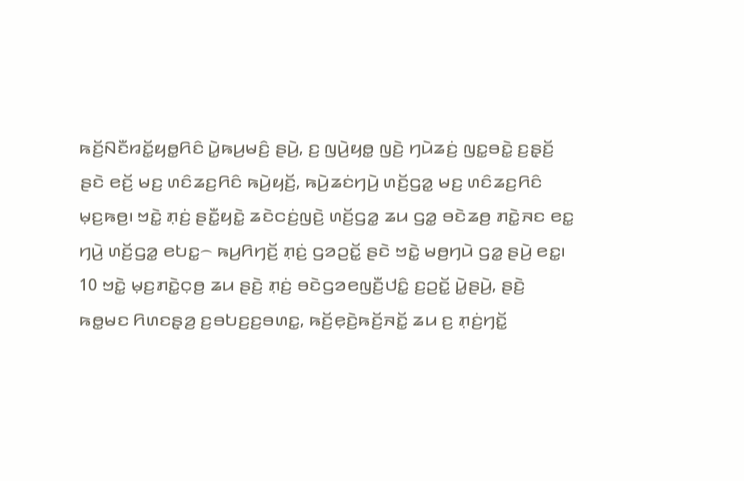ꤒꤢꤩ꤬ꤡꤢꤪꤙꤢꤩ꤭ꤟꤥ꤭ꤖꤢꤨ ꤣꤧ꤭ꤒꤣ꤬ꤗꤢꤨ꤬ ꤔꤣꤧ꤬, ꤢ꤬ ꤜꤣꤧ꤬ꤟꤥ꤭ ꤜꤢꤧ꤬ ꤚꤣꤧꤘꤢꤦ꤬ ꤜꤢ꤭ꤋꤢꤧ꤭ ꤢ꤬ꤔ꤫ꤢꤩ꤬ ꤔꤢꤧ ꤕꤢꤩ꤬ ꤗꤢ꤬ ꤛꤢꤨꤘꤢ꤬ꤖꤢꤨ ꤒꤣꤧ꤬ꤟꤢꤩ꤬, ꤒꤣꤧ꤬ꤘꤢꤦꤚꤣꤧ꤬ ꤛꤢꤩ꤬ꤞꤤ꤭ ꤗꤢ꤬ ꤛꤢꤨꤘꤢ꤬ꤖꤢꤨ ꤗ꤫ꤢ꤬ꤒꤥ꤬꤯ ꤠꤢꤧ꤭ ꤊ꤫ꤢꤦ꤬ ꤔꤢꤪ꤭ꤟꤢꤧ꤭ ꤘꤢꤧꤍꤢꤦ꤬ꤜꤢꤧ꤬ ꤛꤢꤩ꤬ꤞꤤ꤭ ꤘꤣ ꤞꤤ꤭ ꤋꤢꤧꤘꤥ꤬ ꤊꤢꤧ꤭ꤏꤢ ꤕꤢ꤭ ꤚꤣꤧ꤬ ꤛꤢꤩ꤬ꤞꤤ꤭ ꤕꤝꤢ꤭꤮ ꤒꤣ꤬ꤖꤚꤢꤩ꤬ ꤊ꤫ꤢꤦ꤬ ꤞꤤꤑꤢꤩ꤭ ꤔꤢꤧ ꤠꤢꤧ꤭ ꤗꤥ꤬ꤚꤣꤧ ꤞꤤ꤭ ꤔꤣꤧ꤬ ꤕꤢ꤭꤯
10 ꤠꤢꤧ꤭ ꤗ꤫ꤢ꤬ꤊꤢꤧ꤭ꤍ꤫ꤥ꤬ ꤘꤣ ꤔꤢꤧ꤬ ꤊ꤫ꤢꤦ꤬ ꤋꤢꤧꤞꤤꤕꤜꤢꤪ꤬ꤓꤢꤨ꤭ ꤢ꤬ꤑꤢꤩ꤭ ꤣꤧ꤭ꤔꤣꤧ꤬, ꤔꤢꤧ꤬ ꤒꤥ꤭ꤗꤢ ꤖꤛꤢꤔ꤫ꤤ꤬ ꤢ꤬ꤋꤝꤢ꤬ꤢ꤬ꤋꤛꤢ꤭, ꤒꤢꤩ꤬ꤕ꤫ꤢꤧ꤬ꤒꤢꤩ꤬ꤏꤢꤩ꤭ ꤘꤣ ꤢ꤬ ꤊ꤫ꤢꤦ꤬ꤚꤢꤩ꤭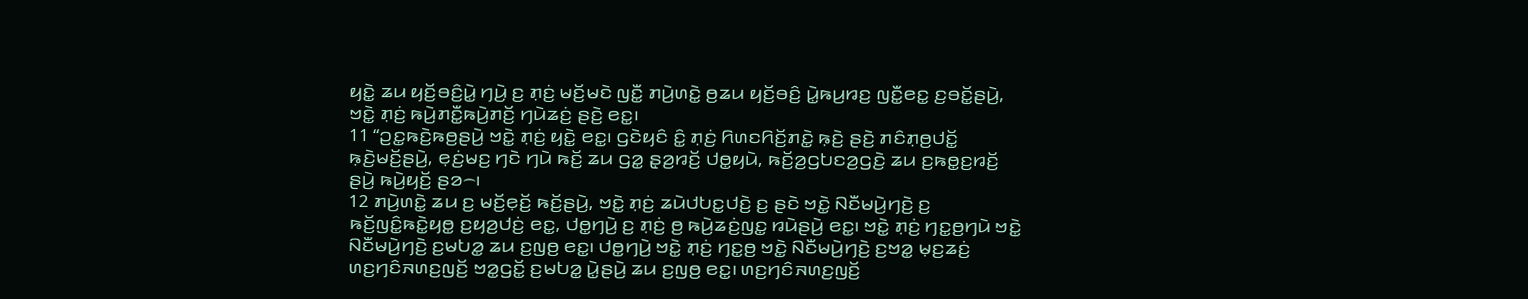ꤟꤢꤧ꤭ ꤘꤣ ꤟꤢꤩ꤬ꤋꤢꤨ꤬ꤣꤧ꤭ ꤚꤣꤧ꤬ ꤢ꤬ ꤊ꤫ꤢꤦ꤬ ꤗꤢꤩ꤬ꤗꤢꤧ ꤜꤢꤪ꤭ ꤊꤣꤧ꤬ꤛꤢꤧ꤭ ꤥ꤬ꤘꤣ ꤟꤢꤩ꤬ꤋꤢꤨ꤬ ꤣꤧ꤭ꤒꤣ꤬ꤙꤢ꤬ ꤜꤢꤪ꤭ꤕꤢ꤭ ꤢ꤬ꤋꤢꤩ꤭ꤔꤣꤧ꤬, ꤠꤢꤧ꤭ ꤊ꤫ꤢꤦ꤬ ꤒꤣꤧ꤬ꤊꤢꤪ꤭ꤒꤣꤧ꤬ꤊꤢꤩ꤬ ꤚꤣꤧꤘꤢꤦ꤬ ꤔꤢꤧ꤬ ꤕꤢ꤭꤯
11 “ꤑꤢ꤭ꤒꤢꤧ꤬ꤒꤥ꤬ꤔꤣꤧ꤬ ꤠꤢꤧ꤭ ꤊ꤫ꤢꤦ꤬ ꤟꤢꤧ꤭ ꤕꤢ꤭꤯ ꤞꤢꤧꤟꤢꤨ ꤢꤨ꤭ ꤊ꤫ꤢꤦ꤬ ꤖꤛꤢꤖꤢꤩ꤬ꤊꤢꤧ꤭ ꤒ꤫ꤢꤧ꤬ ꤔꤢꤧ꤬ ꤊꤢꤨꤊ꤫ꤥ꤬ꤓꤢꤩ꤭ ꤒ꤫ꤢꤧ꤬ꤗꤢꤩ꤬ꤔꤣꤧ꤬, ꤕ꤫ꤢꤦ꤬ꤗꤢ꤬ ꤚꤢꤧ ꤚꤣꤧ ꤒꤢꤩ꤬ ꤘꤣ ꤞꤤ꤭ ꤔ꤫ꤤ꤬ꤙꤢꤩ꤬ ꤓꤥ꤭ꤟꤣꤧ, ꤒꤢꤩ꤬ꤤ꤬ꤞꤝꤢꤤ꤬ꤞꤢꤧ꤬ ꤘꤣ ꤢ꤬ꤒꤥ꤭ꤢ꤬ꤙꤢꤩ꤬ ꤔꤣꤧ꤬ ꤒꤣꤧ꤬ꤟꤢꤩ꤬ ꤔꤤ꤮꤯
12 ꤊꤣꤧ꤬ꤛꤢꤧ꤭ ꤘꤣ ꤢ꤬ ꤗꤢꤩ꤬ꤕ꤫ꤢꤩ꤬ ꤒꤢꤩ꤬ꤔꤣꤧ꤬, ꤠꤢꤧ꤭ ꤊ꤫ꤢꤦ꤬ ꤘꤣꤧꤓꤝꤢ꤭ꤓꤢꤧ꤬ ꤢ꤬ ꤔꤢꤧ ꤠꤢꤧ꤭ ꤡꤢꤪꤗꤣꤧ꤬ꤚꤢꤧ꤬ ꤢ꤬ ꤒꤢꤩ꤬ꤜꤢꤨ꤭ꤒꤢꤧ꤭ꤟꤥ꤭ ꤢ꤬ꤟꤤ꤬ꤓꤢꤦ꤬ ꤕꤢ꤭, ꤓꤥ꤭ꤚꤣꤧ꤬ ꤢ꤬ ꤊ꤫ꤢꤦ꤬ ꤥ꤬ ꤒꤣꤧ꤬ꤘꤢꤦ꤬ꤜꤢ꤭ ꤙꤣꤧꤔꤣꤧ꤬ ꤕꤢ꤭꤯ ꤠꤢꤧ꤭ ꤊ꤫ꤢꤦ꤬ ꤚꤢ꤭ꤥ꤬ꤚꤣꤧ ꤠꤢꤧ꤭ ꤡꤢꤪꤗꤣꤧ꤬ꤚꤢꤧ꤬ ꤢ꤬ꤗꤝꤤ꤭ ꤘꤣ ꤢ꤬ꤜꤥ꤬ ꤕꤢ꤭꤯ ꤓꤥ꤭ꤚꤣꤧ꤬ ꤠꤢꤧ꤭ ꤊ꤫ꤢꤦ꤬ ꤚꤢ꤭ꤥ꤬ ꤠꤢꤧ꤭ ꤡꤢꤪꤗꤣꤧ꤬ꤚꤢꤧ꤬ ꤢ꤬ꤠꤤ꤭ ꤗ꤫ꤢ꤬ꤘꤢꤦ꤬ ꤛꤢ꤬ꤚꤢꤨꤏꤛꤢ꤬ꤜꤢꤩ꤬ ꤠꤤ꤭ꤞꤢꤩ꤭ ꤢ꤬ꤗꤝꤤ꤭ ꤣꤧ꤭ꤔꤣꤧ꤬ ꤘꤣ ꤢ꤬ꤜꤥ꤬ ꤕꤢ꤭꤯ ꤛꤢ꤬ꤚꤢꤨꤏꤛꤢ꤬ꤜꤢꤩ꤬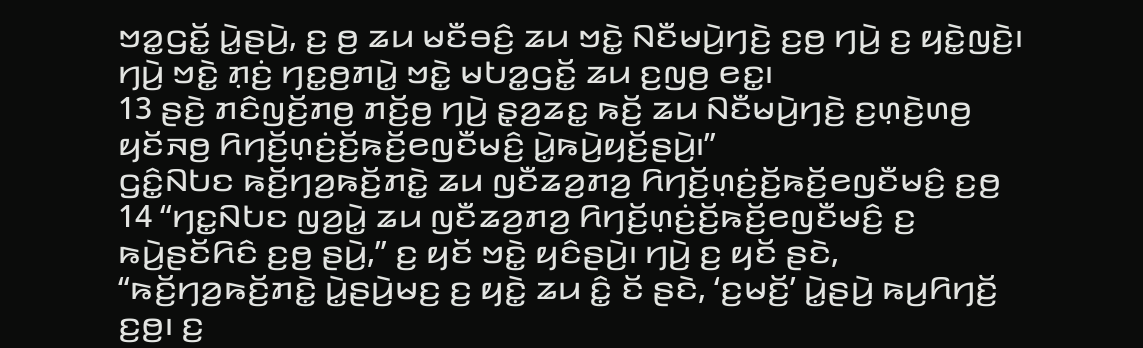ꤠꤤ꤭ꤞꤢꤩ꤭ ꤣꤧ꤭ꤔꤣꤧ꤬, ꤢ꤬ ꤥ꤬ ꤘꤣ ꤗꤢꤪꤋꤢꤨ꤬ ꤘꤣ ꤠꤢꤧ꤭ ꤡꤢꤪꤗꤣꤧ꤬ꤚꤢꤧ꤬ ꤢ꤬ꤥ꤬ ꤚꤣꤧ꤬ ꤢ꤬ ꤟꤢꤧ꤭ꤜꤢꤧ꤬꤯ ꤚꤣꤧ꤬ ꤠꤢꤧ꤭ ꤊ꤫ꤢꤦ꤬ ꤚꤢ꤭ꤥ꤬ꤊꤣꤧ꤭ ꤠꤢꤧ꤭ ꤗꤝꤤ꤭ꤞꤢꤩ꤭ ꤘꤣ ꤢ꤬ꤜꤥ꤬ ꤕꤢ꤭꤯
13 ꤔꤢꤧ꤬ ꤊꤢꤨꤜꤢꤩ꤬ꤊꤥ꤬ ꤊꤢꤩ꤬ꤥ꤬ ꤚꤣꤧ꤬ ꤔ꤫ꤤ꤬ꤘꤢ꤭ ꤒꤢꤩ꤬ ꤘꤣ ꤡꤢꤪꤗꤣꤧ꤬ꤚꤢꤧ꤬ ꤢ꤬ꤛ꤫ꤢꤧ꤬ꤛꤥ꤬ ꤟꤢꤩꤏꤥ꤬ ꤖꤚꤢꤩ꤬ꤛ꤫ꤢꤦ꤬ꤢꤩ꤬ꤒꤢꤩ꤬ꤕꤜꤢꤪꤗꤢꤨ꤬ ꤣꤧ꤭ꤒꤣꤧ꤬ꤟꤢꤩ꤬ꤔꤣꤧ꤬꤯”
ꤞꤢꤨ꤭ꤡꤝꤢ ꤒꤢꤩ꤬ꤚꤤ꤬ꤒꤢꤩ꤬ꤊꤢꤧ꤭ ꤘꤣ ꤜꤢꤪꤘꤤ꤬ꤊꤤ꤬ ꤖꤚꤢꤩ꤬ꤛ꤫ꤢꤦ꤬ꤢꤩ꤬ꤒꤢꤩ꤬ꤕꤜꤢꤪꤗꤢꤨ꤬ ꤢ꤬ꤥ꤬
14 “ꤚꤢ꤭ꤡꤝꤢ ꤜꤤ꤬ꤣꤧ꤭ ꤘꤣ ꤜꤢꤪꤘꤤ꤬ꤊꤤ꤬ ꤖꤚꤢꤩ꤬ꤛ꤫ꤢꤦ꤬ꤢꤩ꤬ꤒꤢꤩ꤬ꤕꤜꤢꤪꤗꤢꤨ꤬ ꤢ꤬ ꤒꤣꤧ꤬ꤔꤢꤩꤖꤢꤨ ꤢ꤬ꤥ꤬ ꤔꤣꤧ꤬,” ꤢ꤬ ꤟꤢꤩ ꤠꤢꤧ꤭ ꤟꤢꤨꤔꤣꤧ꤬꤯ ꤚꤣꤧ꤬ ꤢ꤬ ꤟꤢꤩ ꤔꤢꤧ, “ꤒꤢꤩ꤬ꤚꤤ꤬ꤒꤢꤩ꤬ꤊꤢꤧ꤭ ꤣꤧ꤭ꤔꤣꤧ꤬ꤗꤢ꤬ ꤢ꤬ ꤟꤢꤧ꤭ ꤘꤣ ꤢꤨ꤭ ꤢꤩ ꤔꤢꤧ, ‘ꤢ꤬ꤗꤢꤩ꤬’ ꤣꤧ꤭ꤔꤣꤧ꤬ ꤒꤣ꤬ꤖꤚꤢꤩ꤬ ꤢ꤬ꤥ꤬꤯ ꤢ꤬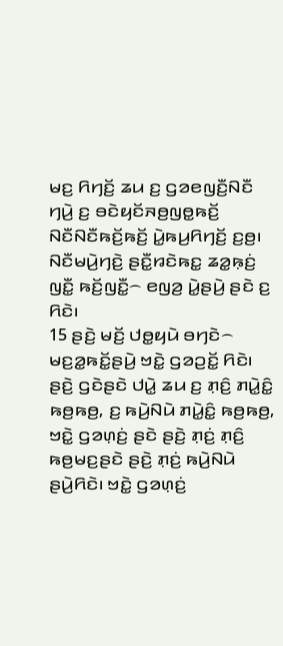ꤗꤢ꤬ ꤖꤚꤢꤩ꤬ ꤘꤣ ꤢ꤬ ꤞꤤꤕꤜꤢꤪ꤬ꤡꤢꤪ ꤚꤣꤧ꤬ ꤢ꤬ ꤋꤢꤧꤟꤢꤩꤏꤥ꤬ꤜꤥ꤭ꤒꤢꤩ꤬ ꤡꤢꤪꤡꤢꤪꤒꤢꤩ꤬ꤒꤢꤩ꤬ ꤣꤧ꤭ꤒꤣ꤬ꤖꤚꤢꤩ꤬ ꤢ꤬ꤥ꤬꤯ ꤡꤢꤪꤗꤣꤧ꤬ꤚꤢꤧ꤬ ꤔꤢꤪ꤭ꤙꤢꤧꤒꤢ꤭ ꤘꤤ꤭ꤒ꤫ꤢꤦ꤬ ꤜꤢꤪ꤭ ꤒꤢꤩ꤬ꤜꤢꤪ꤭꤮ ꤕꤜꤤ꤬ ꤣꤧ꤭ꤔꤣꤧ꤬ ꤔꤢꤧ ꤢ꤬ ꤖꤢꤧ꤯
15 ꤔꤢꤧ꤬ ꤗꤢꤩ꤬ ꤓꤥ꤭ꤟꤣꤧ ꤋꤚꤢꤧ꤮ ꤗꤢ꤬ꤤ꤭ꤒꤢꤩ꤭ꤔꤣꤧ꤬ ꤠꤢꤧ꤭ ꤞꤤꤑꤢꤩ꤭ ꤖꤢꤧ꤯ ꤔꤢꤧ꤬ ꤞꤢꤧꤔꤢꤧ ꤓꤣꤧ꤭ ꤘꤣ ꤢ꤬ ꤊ꤫ꤢꤨ꤬ ꤊꤣꤧ꤭ꤢꤨ꤭ ꤒꤥ꤬ꤒꤥ꤬, ꤢ꤬ ꤒꤣꤧ꤬ꤡꤣꤧ ꤊꤣꤧ꤭ꤢꤨ꤭ ꤒꤥ꤬ꤒꤥ꤬, ꤠꤢꤧ꤭ ꤞꤤꤛ꤫ꤢꤦ꤬ ꤔꤢꤧ ꤔꤢꤧ꤬ ꤊ꤫ꤢꤦ꤬ ꤊ꤫ꤢꤨ꤬ ꤒꤥ꤬ꤗꤢ꤬ꤔꤢꤧ ꤔꤢꤧ꤬ ꤊ꤫ꤢꤦ꤬ ꤒꤣꤧ꤬ꤡꤣꤧ ꤔꤣꤧ꤬ꤖꤢꤧ꤯ ꤠꤢꤧ꤭ ꤞꤤꤛ꤫ꤢꤦ꤬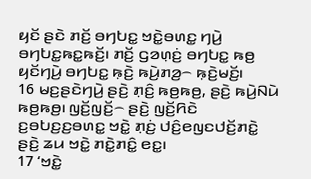ꤟꤢꤩ ꤔꤢꤧ ꤊꤢꤩ꤬ ꤋꤚꤝꤢ꤭ ꤠꤢꤧ꤭ꤋꤛꤢ꤭ ꤚꤣꤧ꤬ ꤋꤚꤝꤢ꤭ꤒꤢ꤭ꤒꤢꤩ꤬꤯ ꤊꤢꤩ꤬ ꤞꤤꤛ꤫ꤢꤦ꤬ ꤋꤚꤝꤢ꤭ ꤒꤥ꤬ ꤟꤢꤩꤚꤣꤧ꤬ ꤋꤚꤝꤢ꤭ ꤒ꤫ꤢꤧ꤬ ꤒꤣꤧ꤬ꤊꤤ꤬꤮ ꤒ꤫ꤢꤧ꤬ꤗꤢꤩ꤬꤯
16 ꤗꤢ꤬ꤔꤢꤧꤚꤣꤧ꤬ ꤔꤢꤧ꤬ ꤊ꤫ꤢꤨ꤬ ꤒꤥ꤬ꤒꤥ꤬, ꤔꤢꤧ꤬ ꤒꤣꤧ꤬ꤡꤣꤧ ꤒꤥ꤬ꤒꤥ꤬꤯ ꤜꤢꤩ꤬ꤜꤢꤩ꤬꤮ ꤔꤢꤧ꤬ ꤜꤢꤩ꤬ꤖꤢꤧ ꤢ꤬ꤋꤝꤢ꤬ꤢ꤬ꤋꤛꤢ꤭ ꤠꤢꤧ꤭ ꤊ꤫ꤢꤦ꤬ ꤓꤢꤨ꤬ꤕꤜꤢꤓꤢꤩ꤬ꤊꤢꤧ꤭ ꤔꤢꤧ꤬ ꤘꤣ ꤠꤢꤧ꤭ ꤊꤢꤧ꤭ꤊꤢꤨ꤭ ꤕꤢ꤭꤯
17 ‘ꤠꤢꤧ꤭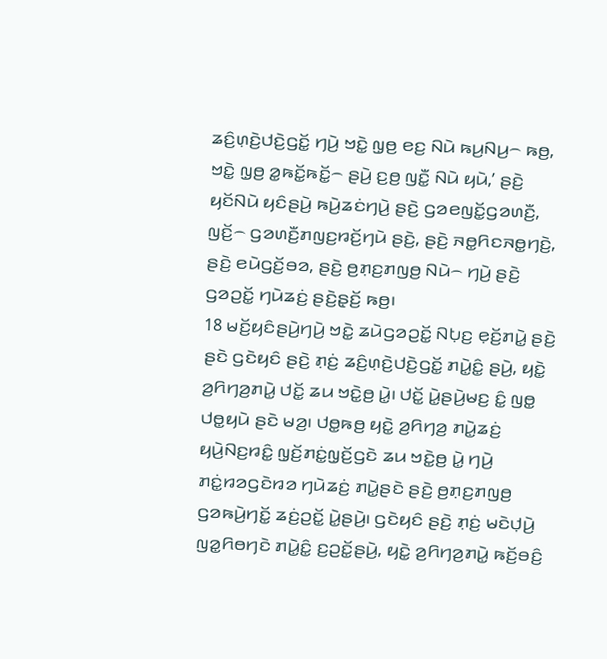ꤘꤢꤨ꤬ꤛ꤫ꤢꤧ꤬ꤓꤢꤧ꤬ꤞꤢꤩ꤭ ꤚꤣꤧ꤬ ꤠꤢꤧ꤭ ꤜ꤫ꤥ꤬ ꤕꤢ꤬ ꤡꤣꤧ ꤒꤣ꤬ꤡꤣ꤬꤮ ꤒꤥ꤬, ꤠꤢꤧ꤭ ꤜ꤫ꤥ꤬ ꤤ꤭ꤒꤢꤩ꤭ꤒꤢꤩ꤭꤮ ꤔꤣꤧ꤬ ꤢ꤬ꤥ꤬ ꤜꤢꤪ꤭ ꤡꤣꤧ ꤟꤣꤧ,’ ꤔꤢꤧ꤬ ꤟꤢꤩꤡꤣꤧ ꤟꤢꤨꤔꤣꤧ꤬ ꤒꤣꤧ꤬ꤘꤢꤦꤚꤣꤧ꤬ ꤔꤢꤧ꤬ ꤞꤤꤕꤜꤢꤩ꤭ꤞꤤꤛꤢꤪ꤬, ꤜꤢꤩ꤬꤮ ꤞꤤꤛꤢꤪ꤬ꤊꤜꤢ꤬ꤙꤢꤩ꤬ꤚꤣꤧ ꤔꤢꤧ꤬, ꤔꤢꤧ꤬ ꤏꤥ꤭ꤖꤢꤏꤥ꤭ꤚꤢꤧ꤬, ꤔꤢꤧ꤬ ꤕꤣꤧꤞꤢꤩ꤬ꤋꤤ, ꤔꤢꤧ꤬ ꤥ꤬ꤊ꤫ꤢ꤬ꤊꤜꤥ꤬ ꤡꤣꤧ꤮ ꤚꤣꤧ꤬ ꤔꤢꤧ꤬ ꤞꤤꤑꤢꤩ꤭ ꤚꤣꤧꤘꤢꤦ꤬ ꤔꤢꤧ꤬ꤔ꤫ꤢꤩ꤬ ꤒꤥ꤬꤯
18 ꤗꤢꤩ꤬ꤟꤢꤨꤔꤣꤧ꤬ꤚꤣꤧ꤬ ꤠꤢꤧ꤭ ꤘꤣꤧꤞꤤꤑꤢꤩ꤭ ꤡꤝ꤫ꤢ꤬ ꤕ꤫ꤢꤩ꤬ꤊꤣꤧ꤭ ꤔꤢꤧ꤬ ꤔꤢꤧ ꤞꤢꤧꤟꤢꤨ ꤔꤢꤧ꤬ ꤊ꤫ꤢꤦ꤬ ꤘꤢꤨ꤬ꤛ꤫ꤢꤧ꤬ꤓꤢꤧ꤬ꤞꤢꤩ꤭ ꤊꤣꤧ꤭ꤢꤨ꤭ ꤔꤣꤧ꤬, ꤟꤢꤧ꤭ ꤤ꤬ꤖꤚꤤ꤬ꤊꤣꤧ꤭ ꤓꤢꤩ꤭ ꤘꤣ ꤠꤢꤧ꤭ꤥ꤬ ꤣꤧ꤭꤯ ꤓꤢꤩ꤭ ꤣꤧ꤭ꤔꤣꤧ꤬ꤗꤢ꤬ ꤢꤨ꤭ ꤜꤥ꤭ ꤓꤥ꤭ꤟꤣꤧ ꤔꤢꤧ ꤗꤤ꤬꤯ ꤓꤥ꤭ꤒꤥ꤬ ꤟꤢꤧ꤭ ꤤ꤬ꤖꤚꤤ꤬ ꤊꤣꤧ꤭ꤘꤢꤦ꤬ ꤟꤣꤧ꤬ꤡꤢ꤬ꤙꤢꤨ꤭ ꤜ꤫ꤢꤩ꤬ꤊꤢꤦ꤭ꤜ꤫ꤢꤩ꤬ꤞꤢꤧ ꤘꤣ ꤠꤢꤧ꤭ꤥ꤬ ꤣꤧ꤭ ꤚꤣꤧ꤬ ꤊꤢꤦ꤭ꤙꤤꤞꤢꤧꤙꤤ ꤚꤣꤧꤘꤢꤦ꤬ ꤊꤣꤧ꤭ꤔꤢꤧ ꤔꤢꤧ꤬ ꤥ꤬ꤊ꤫ꤢ꤬ꤊꤜꤥ꤬ ꤞꤤꤒꤣꤧ꤬ꤚꤢꤩ꤭ ꤘꤢꤦ꤬ꤑꤢꤩ꤭ ꤣꤧ꤭ꤔꤣꤧ꤬꤯ ꤞꤢꤧꤟꤢꤨ ꤔꤢꤧ꤬ ꤊ꤫ꤢꤦ꤬ ꤗꤢꤧꤓ꤫ꤣꤧ꤬ ꤜꤤ꤭ꤖꤥꤚꤢꤧ ꤊꤣꤧ꤭ꤢꤨ꤭ ꤢ꤬ꤑꤢꤩ꤭ꤔꤣꤧ꤬, ꤟꤢꤧ꤭ ꤤ꤬ꤖꤚꤤ꤬ꤊꤣꤧ꤭ ꤒꤢꤩ꤬ꤋꤢꤨ꤬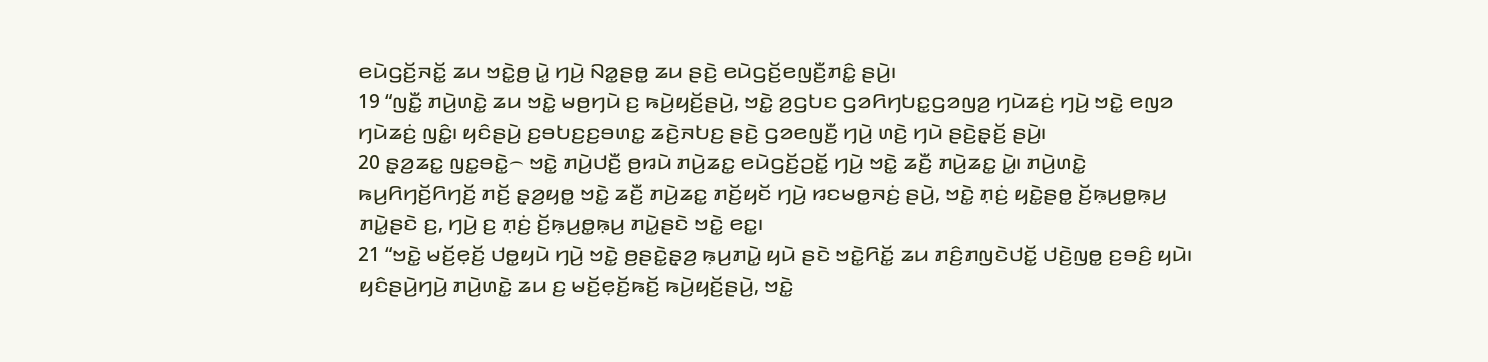ꤕꤣꤧꤞꤢꤩ꤬ꤏꤢꤩ꤭ ꤘꤣ ꤠꤢꤧ꤭ꤥ꤬ ꤣꤧ꤭ ꤚꤣꤧ꤬ ꤡꤤ꤭ꤔꤥ꤭ ꤘꤣ ꤔꤢꤧ꤬ ꤕꤣꤧꤞꤢꤩ꤬ꤕꤜꤢꤪ꤬ꤊꤢꤨ꤭ ꤔꤣꤧ꤬꤯
19 “ꤜꤢꤪ꤭ ꤊꤣꤧ꤬ꤛꤢꤧ꤭ ꤘꤣ ꤠꤢꤧ꤭ ꤗꤥ꤬ꤚꤣꤧ ꤢ꤬ ꤒꤣꤧ꤬ꤟꤢꤩ꤬ꤔꤣꤧ꤬, ꤠꤢꤧ꤭ ꤤ꤬ꤞꤝꤢ ꤞꤤꤖꤚꤝꤢ꤭ꤞꤤꤜꤤ꤬ ꤚꤣꤧꤘꤢꤦ꤬ ꤚꤣꤧ꤬ ꤠꤢꤧ꤭ ꤕꤜꤤ ꤚꤣꤧꤘꤢꤦ꤬ ꤜꤢꤨ꤭꤯ ꤟꤢꤨꤔꤣꤧ꤬ ꤢ꤬ꤋꤝꤢ꤬ꤢ꤬ꤋꤛꤢ꤭ ꤘꤢꤧ꤬ꤏꤝꤢ꤬ ꤔꤢꤧ꤬ ꤞꤤꤕꤜꤢꤪ꤬ ꤚꤣꤧ꤬ ꤛꤢꤧ꤬ ꤚꤣꤧ ꤔꤢꤧ꤬ꤔ꤫ꤢꤩ꤬ ꤔꤣꤧ꤬꤯
20 ꤔ꤫ꤤ꤬ꤘꤢ꤭ ꤜꤢ꤭ꤋꤢꤧ꤭꤮ ꤠꤢꤧ꤭ ꤊꤣꤧ꤬ꤓꤢꤪ꤬ ꤥ꤬ꤙꤣꤧ ꤊꤣꤧ꤬ꤘꤢ꤭ ꤕꤣꤧꤞꤢꤩ꤬ꤑꤢꤩ꤭ ꤚꤣꤧ꤬ ꤠꤢꤧ꤭ ꤘꤢꤪ꤬ ꤊꤣꤧ꤬ꤘꤢ꤭ ꤣꤧ꤭꤯ ꤊꤣꤧ꤬ꤛꤢꤧ꤭ ꤒꤣ꤬ꤖꤚꤢꤩ꤬ꤖꤚꤢꤩ꤬ ꤊꤢꤩ꤬ ꤔ꤫ꤤ꤬ꤟꤥ꤭ ꤠꤢꤧ꤭ ꤘꤢꤪ꤬ ꤊꤣꤧ꤬ꤘꤢ꤭ ꤊꤢꤩ꤬ꤟꤢꤩ ꤚꤣꤧ꤬ ꤙꤢꤗꤥ꤭ꤏꤢꤦ꤬ ꤔꤣꤧ꤬, ꤠꤢꤧ꤭ ꤊ꤫ꤢꤦ꤬ ꤟꤢꤧ꤭ꤔꤥ꤭ ꤢꤩ꤬ꤒ꤫ꤣ꤬ꤥ꤭ꤒ꤫ꤣ꤬ ꤊꤣꤧ꤭ꤔꤢꤧ ꤢ꤬, ꤚꤣꤧ꤬ ꤢ꤬ ꤊ꤫ꤢꤦ꤬ ꤢꤩ꤬ꤒ꤫ꤣ꤬ꤥ꤭ꤒ꤫ꤣ꤬ ꤊꤣꤧ꤭ꤔꤢꤧ ꤠꤢꤧ꤭ ꤕꤢ꤭꤯
21 “ꤠꤢꤧ꤭ ꤗꤢꤩ꤬ꤕ꤫ꤢꤩ꤬ ꤓꤥ꤭ꤟꤣꤧ ꤚꤣꤧ꤬ ꤠꤢꤧ꤭ ꤥ꤬ꤔꤢꤧ꤭ꤔ꤫ꤤ꤬ ꤒ꤫ꤣ꤬ꤊꤣꤧ꤭ ꤟꤣꤧ ꤔꤢꤧ ꤠꤢꤧ꤭ꤖꤢꤩ꤭ ꤘꤣ ꤊꤢꤨ꤬ꤊꤜꤢꤧꤓꤢꤩ꤭ ꤓꤢꤧ꤬ꤜꤥ꤭ ꤢ꤬ꤋꤢꤨ꤬ ꤟꤣꤧ꤯ ꤟꤢꤨꤔꤣꤧ꤬ꤚꤣꤧ꤬ ꤊꤣꤧ꤬ꤛꤢꤧ꤭ ꤘꤣ ꤢ꤬ ꤗꤢꤩ꤬ꤕ꤫ꤢꤩ꤬ꤒꤢꤩ꤬ ꤒꤣꤧ꤬ꤟꤢꤩ꤬ꤔꤣꤧ꤬, ꤠꤢꤧ꤭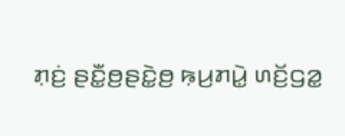ꤊ꤫ꤢꤦ꤬ ꤔꤢꤪ꤭ꤥ꤬ꤔꤢꤧ꤭ꤥ꤬ ꤒ꤫ꤣ꤬ꤊꤣꤧ꤭ ꤛꤢꤩ꤬ꤞꤤ꤭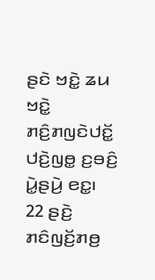ꤔꤢꤧ ꤠꤢꤧ꤭ ꤘꤣ ꤠꤢꤧ꤭ ꤊꤢꤨ꤬ꤊꤜꤢꤧꤓꤢꤩ꤭ ꤓꤢꤧ꤬ꤜꤥ꤭ ꤢ꤬ꤋꤢꤨ꤬ ꤣꤧ꤭ꤔꤣꤧ꤬ ꤕꤢ꤭꤯
22 ꤔꤢꤧ꤬ ꤊꤢꤨꤜꤢꤩ꤬ꤊꤥ꤬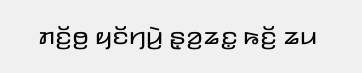ꤊꤢꤩ꤬ꤥ꤬ ꤟꤢꤩꤚꤣꤧ꤬ ꤔ꤫ꤤ꤬ꤘꤢ꤭ ꤒꤢꤩ꤬ ꤘꤣ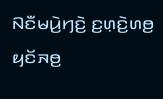ꤡꤢꤪꤗꤣꤧ꤬ꤚꤢꤧ꤬ ꤢ꤬ꤛ꤫ꤢꤧ꤬ꤛꤥ꤬ ꤟꤢꤩꤏꤥ꤬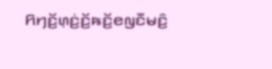ꤖꤚꤢꤩ꤬ꤛ꤫ꤢꤦ꤬ꤢꤩ꤬ꤒꤢꤩ꤬ꤕꤜꤢꤪꤗꤢꤨ꤬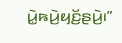ꤣꤧ꤭ꤒꤣꤧ꤬ꤟꤢꤩ꤬ꤔꤣꤧ꤬꤯”